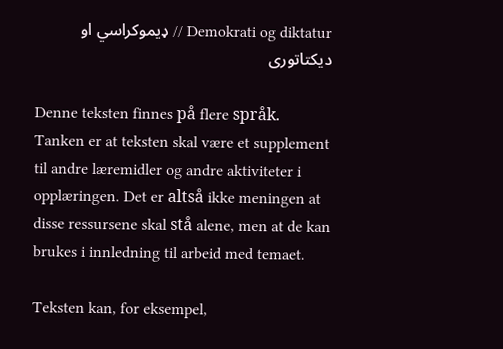Demokrati og diktatur // ډیموکراسي او دیکتاتوری

Denne teksten finnes på flere språk. Tanken er at teksten skal være et supplement til andre læremidler og andre aktiviteter i opplæringen. Det er altså ikke meningen at disse ressursene skal stå alene, men at de kan brukes i innledning til arbeid med temaet.

Teksten kan, for eksempel,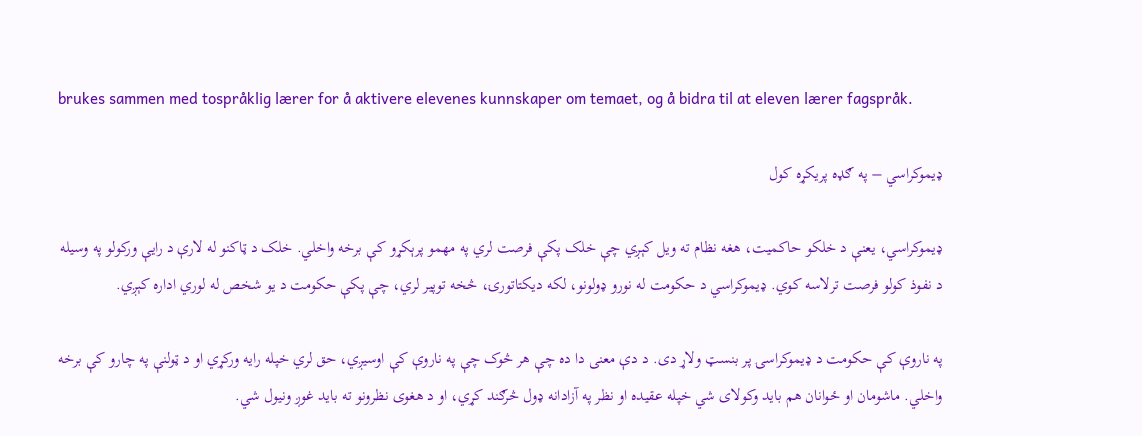brukes sammen med tospråklig lærer for å aktivere elevenes kunnskaper om temaet, og å bidra til at eleven lærer fagspråk.

ډیموکراسي – په ګډه پریکړه کول

ډیموکراسي، یعنې د خلکو حاکمیت، هغه نظام ته ویل کېږي چې خلک پکې فرصت لري په مهمو پرېکړو کې برخه واخلي. خلک د ټاکنو له لارې د رایې ورکولو په وسیله د نفوذ کولو فرصت ترلاسه کوي. ډیموکراسي د حکومت له نورو ډولونو، لکه دیکتاتورۍ، څخه توپیر لري، چې پکې حکومت د یو شخص له لوري اداره کېږي.

په ناروې کې حکومت د ډیموکراسۍ پر بنسټ ولاړ دی. د دې معنی دا ده چې هر څوک چې په ناروې کې اوسیږي، حق لري خپله رایه ورکړي او د ټولنې په چارو کې برخه واخلي. ماشومان او ځوانان هم باید وکولای شي خپله عقیده او نظر په آزادانه ډول څرګند کړي، او د هغوی نظرونو ته باید غوږ ونیول شي.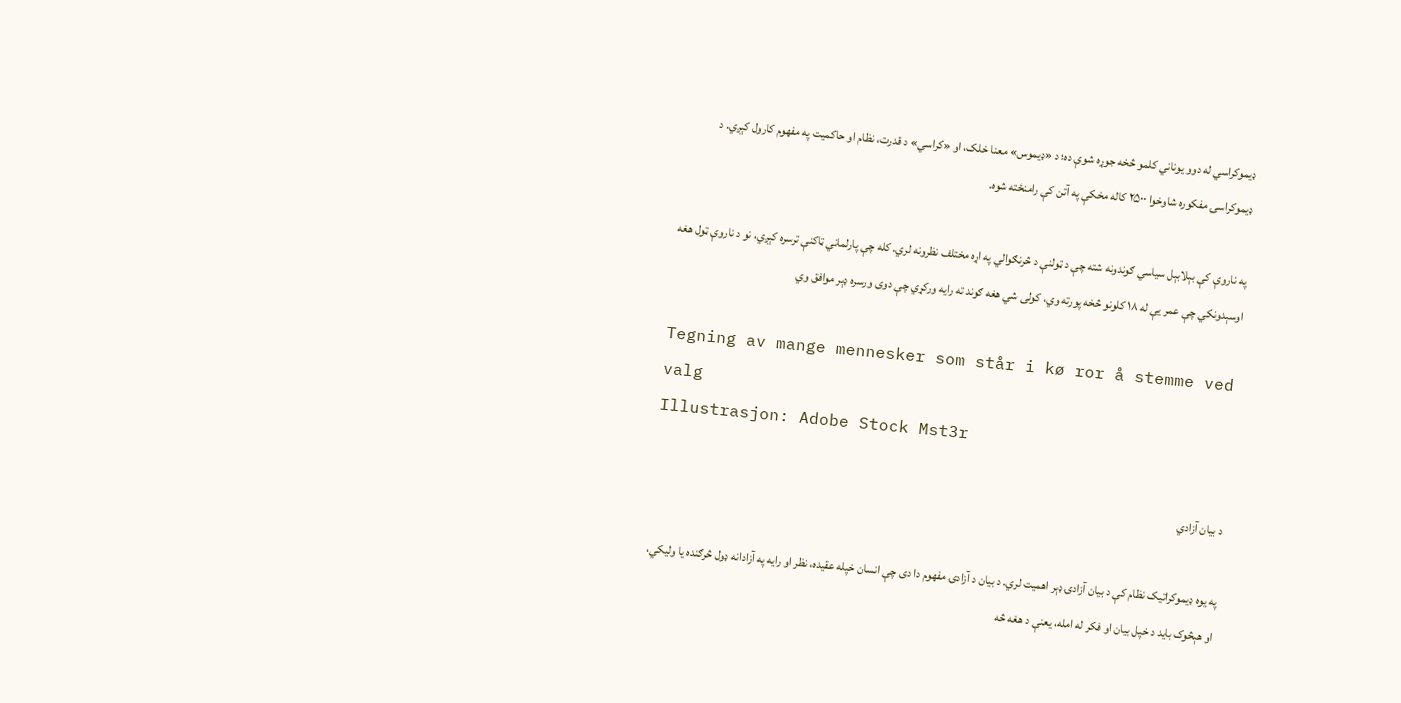ډیموکراسي له دوو یوناني کلمو څخه جوړه شوې ده؛ د «ډیموس» معنا خلک، او «کراسي» د قدرت، نظام او حاکمیت په مفهوم کارول کېږي. د ډیموکراسۍ مفکوره شاوخوا ۲۵۰۰ کاله مخکې په آتن کې رامنځته شوه.

په ناروې کې بېلابېل سیاسي ګوندونه شته چې د ټولنې د څرنګوالي په اړه مختلف نظرونه لري. کله چې پارلماني ټاکنې ترسره کېږي، نو د ناروې ټول هغه اوسېدونکي چې عمر یې له ۱۸ کلونو څخه پورته وي، کولی شي هغه ګوند ته رایه ورکړي چې دوی ورسره ډېر موافق وي

Tegning av mange mennesker som står i kø ror å stemme ved valg
Illustrasjon: Adobe Stock Mst3r

د بیان آزادي

په یوه ډیموکراتیک نظام کې د بیان آزادۍ ډېر اهمیت لري. د بیان د آزادۍ مفهوم دا دی چې انسان خپله عقیده، نظر او رایه په آزادانه ډول څرګنده یا ولیکي، او هېڅوک باید د خپل بیان او فکر له امله، یعنې د هغه څه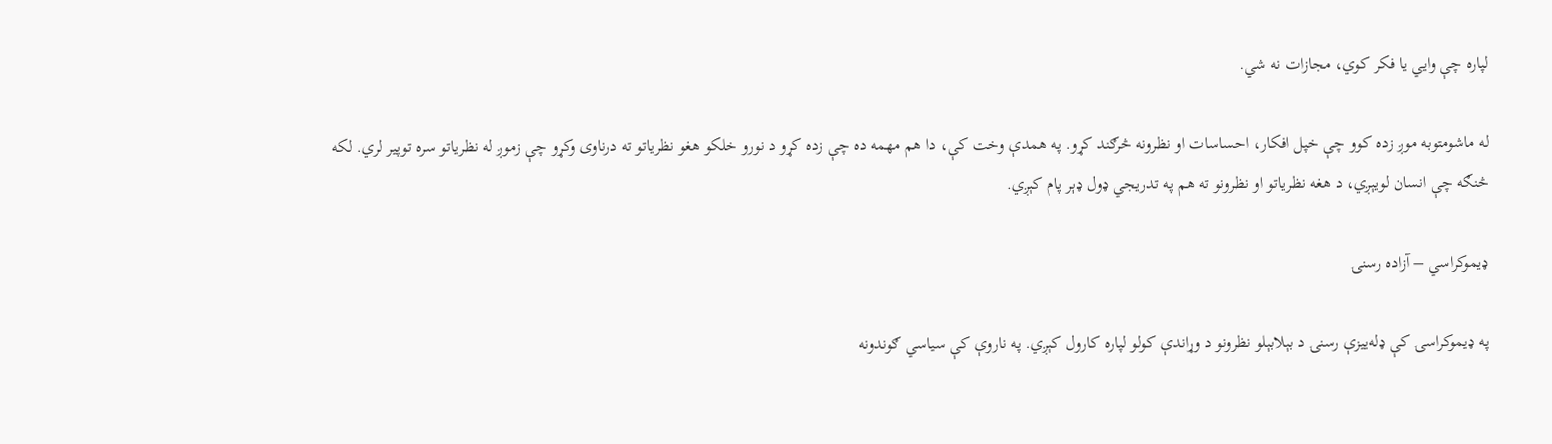لپاره چې وایي یا فکر کوي، مجازات نه شي.

له ماشومتوبه موږ زده کوو چې خپل افکار، احساسات او نظرونه څرګند کړو. په همدې وخت کې، دا هم مهمه ده چې زده کړو د نورو خلکو هغو نظریاتو ته درناوی وکړو چې زموږ له نظریاتو سره توپیر لري. لکه څنګه چې انسان لویېږي، د هغه نظریاتو او نظرونو ته هم په تدریجي ډول ډېر پام کېږي.

ډیموکراسي – آزاده رسنۍ

په ډیموکراسۍ کې ډله‌ییزې رسنۍ د بېلابېلو نظرونو د وړاندې کولو لپاره کارول کېږي. په ناروې کې سیاسي ګوندونه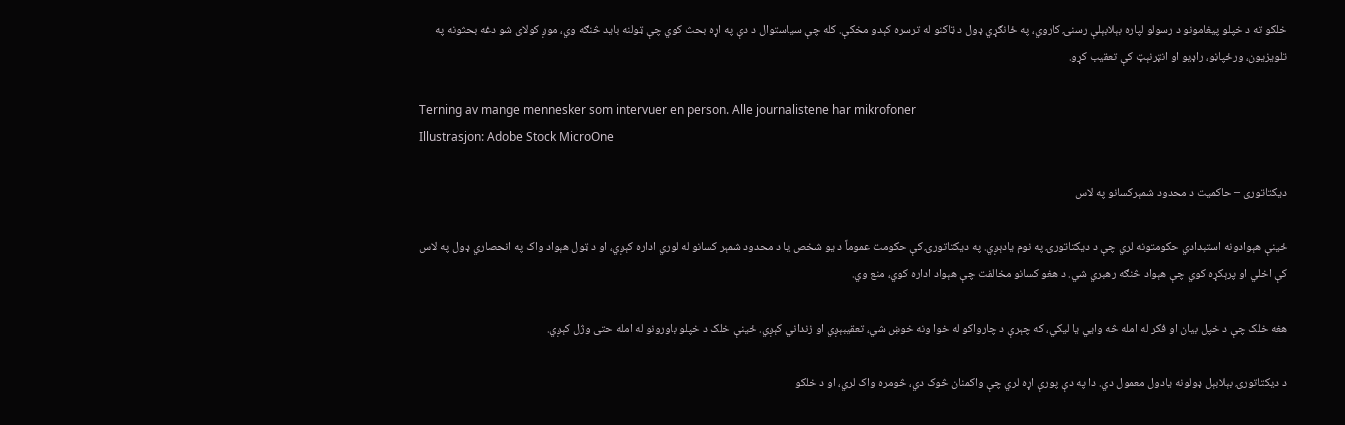خلکو ته د خپلو پیغامونو د رسولو لپاره بېلابېلې رسنۍ کاروي، په ځانګړي ډول د ټاکنو له ترسره کېدو مخکې. کله چې سیاستوال د دې په اړه بحث کوي چې ټولنه باید څنګه وي، موږ کولای شو دغه بحثونه په تلویزیون، ورځپاڼو، راډیو او انټرنېټ کې تعقیب کړو.

Terning av mange mennesker som intervuer en person. Alle journalistene har mikrofoner
Illustrasjon: Adobe Stock MicroOne

دیکتاتوری – حاكميت د محدود شمېرکسانو په لاس

ځینې هېوادونه استبدادي حکومتونه لري چې د دیکتاتورۍ په نوم یادېږي. په دیکتاتورۍ کې حکومت عموماً د یو شخص یا د محدود شمېر کسانو له لوري اداره کېږي، او د ټول هېواد واک په انحصاري ډول په لاس کې اخلي او پرېکړه کوي چې هېواد څنګه رهبري شي. د هغو کسانو مخالفت چې هېواد اداره کوي، منع وي.

هغه خلک چې د خپل بیان او فکر له امله څه وایي یا لیکي، که چېرې د چارواکو له خوا ونه خوښ شي، تعقیبېږي او زنداني کېږي. ځینې خلک د خپلو باورونو له امله حتی وژل کېږي.

د دیکتاتورۍ بېلابېل ډولونه یادول معمول دي. دا په دې پورې اړه لري چې واکمنان څوک دي، څومره واک لري، او د خلکو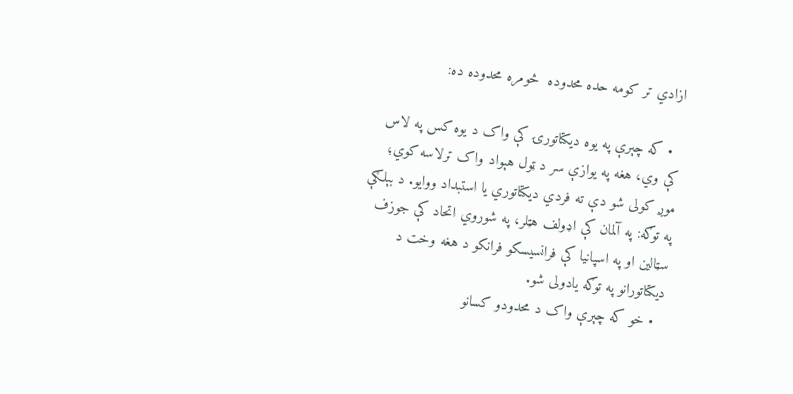ازادي تر کومه حده محدوده  څومره محدوده ده:

  • که چېرې په یوه دیکتاتورۍ کې واک د یوه کس په لاس کې وي، هغه په یوازې سر د ټول هېواد واک ترلاسه کوي؛ موږ کولی شو دې ته فردي دیکتاتوري یا استبداد ووایو. د بېلګې په توګه: په آلمان کې اډولف هټلر، په شوروي اتحاد کې جوزف سټالین او په اسپانیا کې فرانسیسکو فرانکو د هغه وخت د دیکتاتورانو په توګه یادولی شو.
  • خو که چېرې واک د محدودو کسانو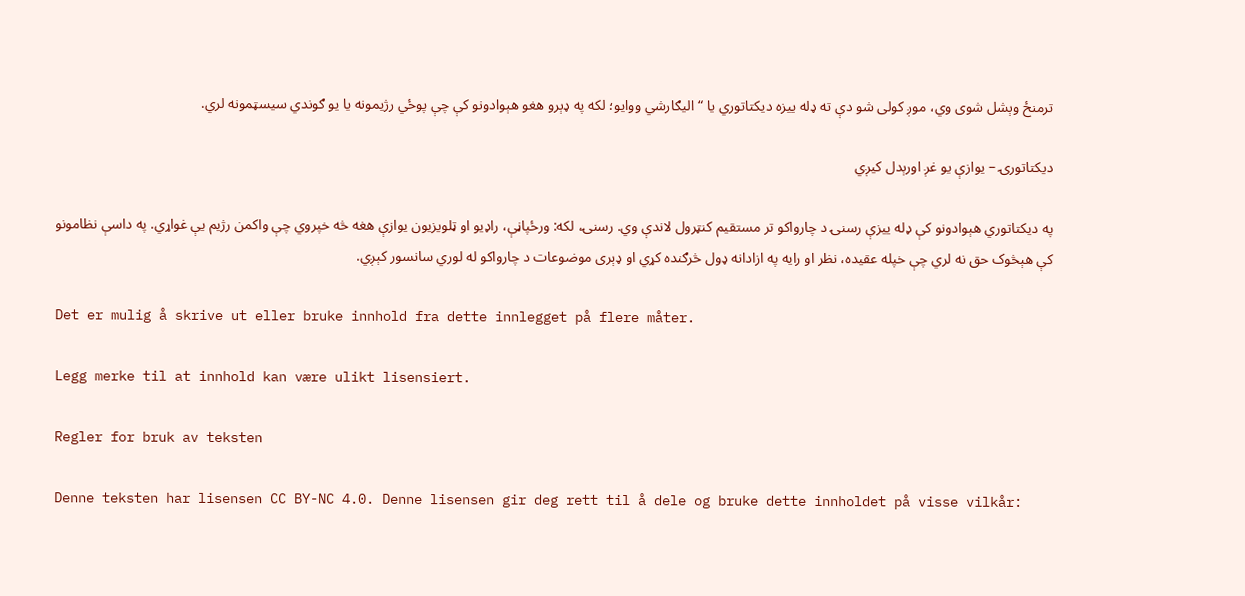ترمنځ وېشل شوی وي، موږ کولی شو دې ته ډله ییزه دیکتاتوري یا “الیګارشي ووایو؛ لکه په ډېرو هغو هېوادونو کې چې پوځي رژیمونه یا یو ګوندي سیسټمونه لري.

ديکتاتورۍ – يوازې يو غږ اورېدل کيږي

په دیکتاتوري هېوادونو کې ډله ییزې رسنۍ د چارواکو تر مستقیم کنټرول لاندې وي. رسنۍ، لکه: ورځپاڼې، راډیو او ټلویزیون یوازې هغه څه خپروي چې واکمن رژیم یې غواړي. په داسې نظامونو کې هېڅوک حق نه لري چې خپله عقیده، نظر او رایه په ازادانه ډول څرګنده کړي او ډېری موضوعات د چارواکو له لوري سانسور کېږي.

Det er mulig å skrive ut eller bruke innhold fra dette innlegget på flere måter.

Legg merke til at innhold kan være ulikt lisensiert.

Regler for bruk av teksten

Denne teksten har lisensen CC BY-NC 4.0. Denne lisensen gir deg rett til å dele og bruke dette innholdet på visse vilkår: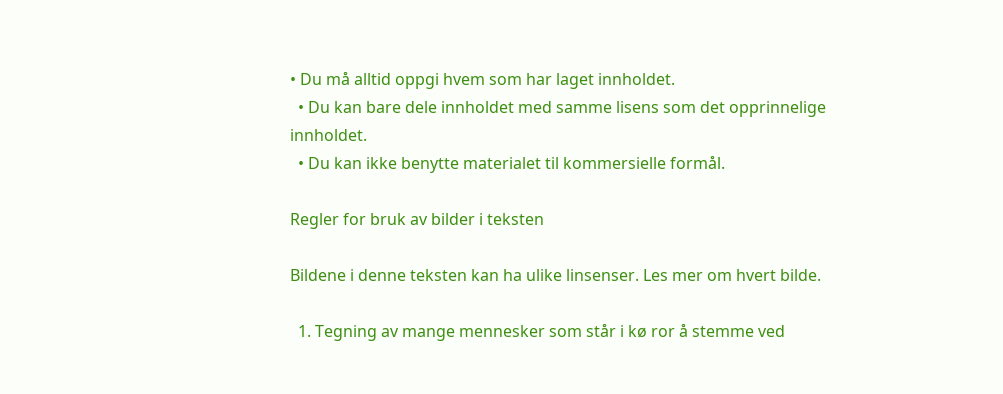• Du må alltid oppgi hvem som har laget innholdet.
  • Du kan bare dele innholdet med samme lisens som det opprinnelige innholdet.
  • Du kan ikke benytte materialet til kommersielle formål.

Regler for bruk av bilder i teksten

Bildene i denne teksten kan ha ulike linsenser. Les mer om hvert bilde.

  1. Tegning av mange mennesker som står i kø ror å stemme ved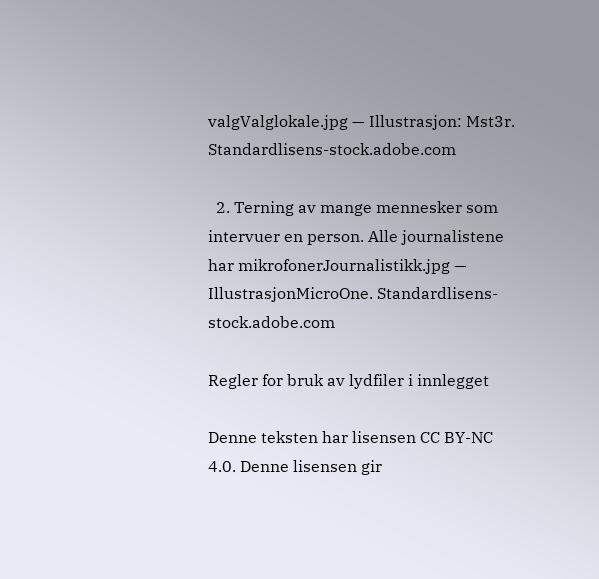valgValglokale.jpg — Illustrasjon: Mst3r. Standardlisens-stock.adobe.com

  2. Terning av mange mennesker som intervuer en person. Alle journalistene har mikrofonerJournalistikk.jpg — IllustrasjonMicroOne. Standardlisens-stock.adobe.com

Regler for bruk av lydfiler i innlegget

Denne teksten har lisensen CC BY-NC 4.0. Denne lisensen gir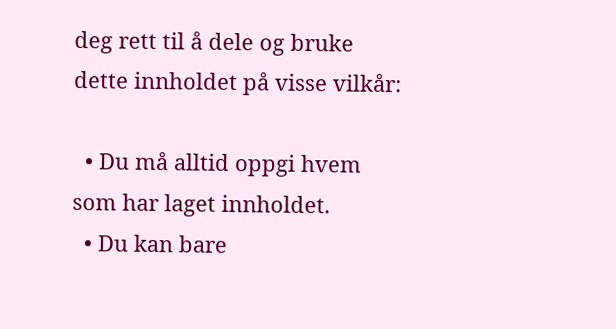deg rett til å dele og bruke dette innholdet på visse vilkår:

  • Du må alltid oppgi hvem som har laget innholdet.
  • Du kan bare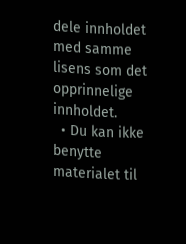dele innholdet med samme lisens som det opprinnelige innholdet.
  • Du kan ikke benytte materialet til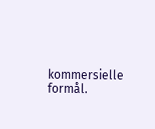kommersielle formål.